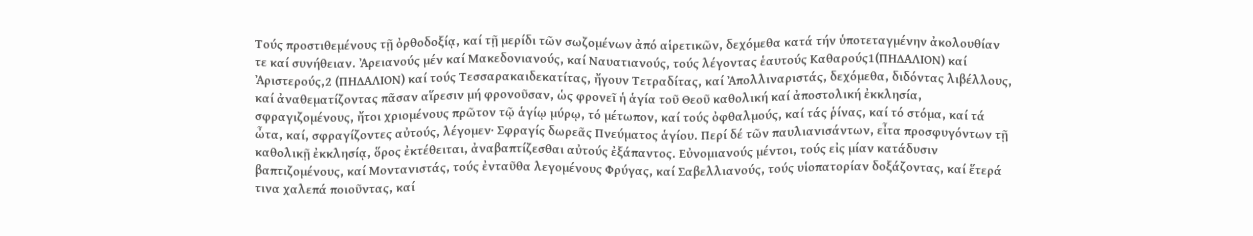Τούς προστιθεμένους τῇ ὀρθοδοξίᾳ, καί τῇ μερίδι τῶν σωζομένων ἀπό αἱρετικῶν, δεχόμεθα κατά τήν ὑποτεταγμένην ἀκολουθίαν τε καί συνήθειαν. Ἀρειανούς μέν καί Μακεδονιανούς, καί Ναυατιανούς, τούς λέγοντας ἑαυτούς Καθαρούς1(ΠΗΔΑΛΙΟΝ) καί Ἀριστερούς,2 (ΠΗΔΑΛΙΟΝ) καί τούς Τεσσαρακαιδεκατίτας, ἤγουν Τετραδίτας, καί Ἀπολλιναριστάς, δεχόμεθα, διδόντας λιβέλλους, καί ἀναθεματίζοντας πᾶσαν αἵρεσιν μή φρονοῦσαν, ὡς φρονεῖ ἡ ἁγία τοῦ Θεοῦ καθολική καί ἀποστολική ἐκκλησία, σφραγιζομένους, ἤτοι χριομένους πρῶτον τῷ ἁγίῳ μύρῳ, τό μέτωπον, καί τούς ὀφθαλμούς, καί τάς ῥίνας, καί τό στόμα, καί τά ὦτα, καί, σφραγίζοντες αὐτούς, λέγομεν· Σφραγίς δωρεᾶς Πνεύματος ἁγίου. Περί δέ τῶν παυλιανισάντων, εἶτα προσφυγόντων τῇ καθολικῇ ἐκκλησίᾳ, ὅρος ἐκτέθειται, ἀναβαπτίζεσθαι αὐτούς ἐξάπαντος. Εὐνομιανούς μέντοι, τούς εἰς μίαν κατάδυσιν βαπτιζομένους, καί Μοντανιστάς, τούς ἐνταῦθα λεγομένους Φρύγας, καί Σαβελλιανούς, τούς υἱοπατορίαν δοξάζοντας, καί ἕτερά τινα χαλεπά ποιοῦντας, καί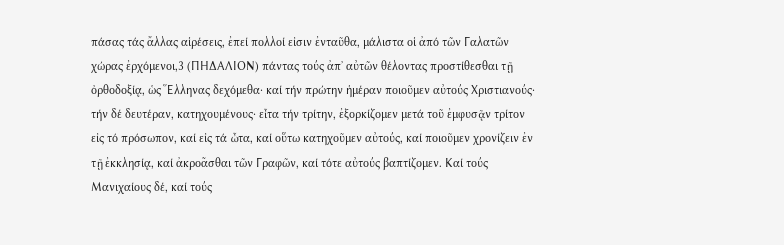πάσας τάς ἄλλας αἱρέσεις, ἐπεί πολλοί εἰσιν ἐνταῦθα, μάλιστα οἱ ἀπό τῶν Γαλατῶν χώρας ἐρχόμενοι,3 (ΠΗΔΑΛΙΟΝ) πάντας τούς ἀπ᾿ αὐτῶν θέλοντας προστίθεσθαι τῇ ὀρθοδοξίᾳ, ὡς Ἕλληνας δεχόμεθα· καί τήν πρώτην ἡμέραν ποιοῦμεν αὐτούς Χριστιανούς· τήν δέ δευτέραν, κατηχουμένους· εἶτα τήν τρίτην, ἐξορκίζομεν μετά τοῦ ἐμφυσᾷν τρίτον εἰς τό πρόσωπον, καί εἰς τά ὦτα, καί οὕτω κατηχοῦμεν αὐτούς, καί ποιοῦμεν χρονίζειν ἐν τῇ ἐκκλησίᾳ, καί ἀκροᾶσθαι τῶν Γραφῶν, καί τότε αὐτούς βαπτίζομεν. Καί τούς Μανιχαίους δέ, καί τούς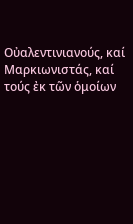Οὐαλεντινιανούς, καί Μαρκιωνιστάς, καί τούς ἐκ τῶν ὁμοίων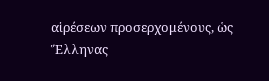αἱρέσεων προσερχομένους, ὡς Ἕλληνας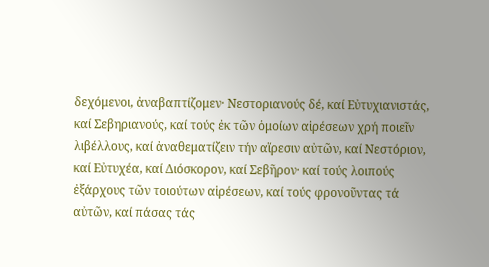δεχόμενοι, ἀναβαπτίζομεν· Νεστοριανούς δέ, καί Εὐτυχιανιστάς, καί Σεβηριανούς, καί τούς ἐκ τῶν ὁμοίων αἱρέσεων χρή ποιεῖν λιβέλλους, καί ἀναθεματίζειν τήν αἵρεσιν αὐτῶν, καί Νεστόριον, καί Εὐτυχέα, καί Διόσκορον, καί Σεβῆρον· καί τούς λοιπούς ἐξάρχους τῶν τοιούτων αἱρέσεων, καί τούς φρονοῦντας τά αὐτῶν, καί πάσας τάς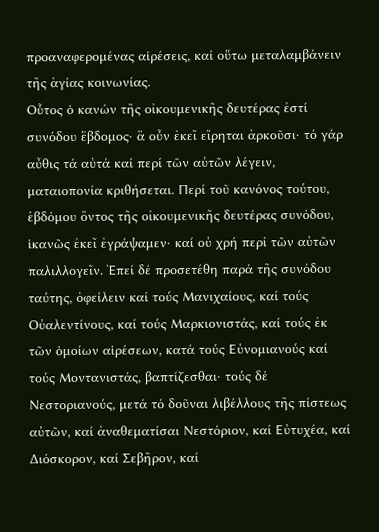προαναφερομένας αἱρέσεις, καί οὕτω μεταλαμβάνειν τῆς ἁγίας κοινωνίας.
Οὗτος ὁ κανών τῆς οἰκουμενικῆς δευτέρας ἐστί συνόδου ἕβδομος· ἅ οὖν ἐκεῖ εἴρηται ἀρκοῦσι· τό γάρ αὖθις τά αὐτά καί περί τῶν αὐτῶν λέγειν, ματαιοπονία κριθήσεται. Περί τοῦ κανόνος τούτου, ἑβδόμου ὄντος τῆς οἰκουμενικῆς δευτέρας συνόδου, ἱκανῶς ἐκεῖ ἐγράψαμεν· καί οὐ χρή περί τῶν αὐτῶν παλιλλογεῖν. Ἐπεί δέ προσετέθη παρά τῆς συνόδου ταύτης, ὀφείλειν καί τούς Μανιχαίους, καί τούς Οὐαλεντίνους, καί τούς Μαρκιονιστάς, καί τούς ἐκ τῶν ὁμοίων αἱρέσεων, κατά τούς Εὐνομιανούς καί τούς Μοντανιστάς, βαπτίζεσθαι· τούς δέ Νεστοριανούς, μετά τό δοῦναι λιβέλλους τῆς πίστεως αὐτῶν, καί ἀναθεματίσαι Νεστόριον, καί Εὐτυχέα, καί Διόσκορον, καί Σεβῆρον, καί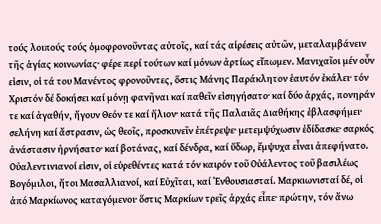τούς λοιπούς τούς ὁμοφρονοῦντας αὐτοῖς, καί τάς αἱρέσεις αὐτῶν, μεταλαμβάνειν τῆς ἁγίας κοινωνίας· φέρε περί τούτων καί μόνων ἀρτίως εἴπωμεν. Μανιχαῖοι μέν οὖν εἰσιν, οἱ τά του Μανέντος φρονοῦντες, ὅστις Μάνης Παράκλητον ἑαυτόν ἐκάλει· τόν Χριστόν δέ δοκήσει καί μόνῃ φανῆναι καί παθεῖν εἰσηγήσατο· καί δύο ἀρχάς, πονηράν τε καί ἀγαθήν, ἤγουν Θεόν τε καί ἥλιον· κατά τῆς Παλαιᾶς Διαθήκης ἐβλασφήμει· σελήνη καί ἄστρασιν, ὡς θεοῖς, προσκυνεῖν ἐπέτρεψε· μετεμψύχωσιν ἐδίδασκε· σαρκός ἀνάστασιν ἠρνήσατο· καί βοτάνας, καί δένδρα, καί ὕδωρ, ἔμψυχα εἶναι ἀπεφήνατο. Οὐαλεντινιανοί εἰσιν, οἱ εὑρεθέντες κατά τόν καιρόν τοῦ Οὐάλεντος τοῦ βασιλέως Βογόμιλοι, ἤτοι Μασαλλιανοί, καί Εὐχῖται, καί Ἐνθουσιασταί. Μαρκιωνισταί δέ, οἱ ἀπό Μαρκίωνος καταγόμενοι· ὅστις Μαρκίων τρεῖς ἀρχάς εἶπε· πρώτην, τόν ἄνω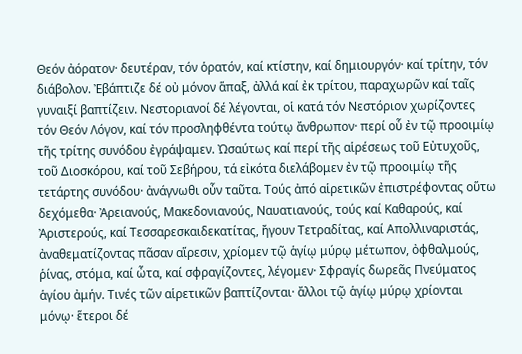Θεόν ἀόρατον· δευτέραν, τόν ὁρατόν, καί κτίστην, καί δημιουργόν· καί τρίτην, τόν διάβολον. Ἐβάπτιζε δέ οὐ μόνον ἅπαξ, ἀλλά καί ἐκ τρίτου, παραχωρῶν καί ταῖς γυναιξί βαπτίζειν. Νεστοριανοί δέ λέγονται, οἱ κατά τόν Νεστόριον χωρίζοντες τόν Θεόν Λόγον, καί τόν προσληφθέντα τούτῳ ἄνθρωπον· περί οὗ ἐν τῷ προοιμίῳ τῆς τρίτης συνόδου ἐγράψαμεν. Ὠσαύτως καί περί τῆς αἱρέσεως τοῦ Εὐτυχοῦς, τοῦ Διοσκόρου, καί τοῦ Σεβήρου, τά εἰκότα διελάβομεν ἐν τῷ προοιμίῳ τῆς τετάρτης συνόδου· ἀνάγνωθι οὖν ταῦτα. Τούς ἀπό αἱρετικῶν ἐπιστρέφοντας οὕτω δεχόμεθα· Ἀρειανούς, Μακεδονιανούς, Ναυατιανούς, τούς καί Καθαρούς, καί Ἀριστερούς, καί Τεσσαρεσκαιδεκατίτας, ἤγουν Τετραδίτας, καί Απολλιναριστάς, ἀναθεματίζοντας πᾶσαν αἵρεσιν, χρίομεν τῷ ἁγίῳ μύρῳ μέτωπον, ὀφθαλμούς, ῥίνας, στόμα, καί ὦτα, καί σφραγίζοντες, λέγομεν· Σφραγίς δωρεᾶς Πνεύματος ἁγίου ἀμήν. Τινές τῶν αἱρετικῶν βαπτίζονται· ἄλλοι τῷ ἁγίῳ μύρῳ χρίονται μόνῳ· ἕτεροι δέ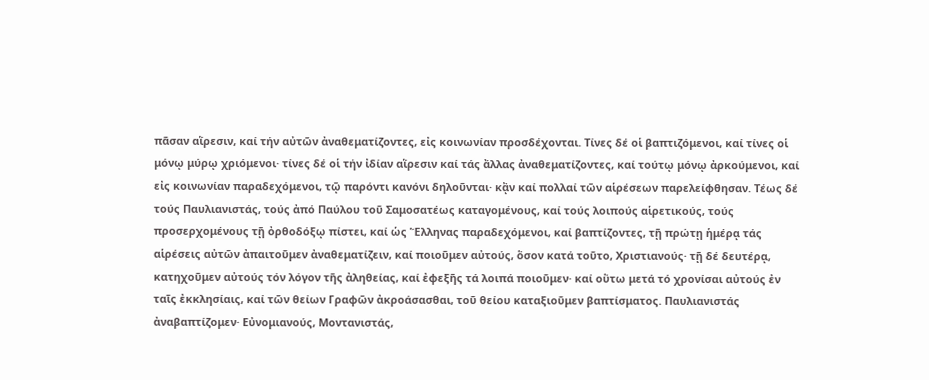πᾶσαν αἵρεσιν, καί τήν αὐτῶν ἀναθεματίζοντες, εἰς κοινωνίαν προσδέχονται. Τίνες δέ οἱ βαπτιζόμενοι, καί τίνες οἱ μόνῳ μύρῳ χριόμενοι· τίνες δέ οἱ τήν ἰδίαν αἵρεσιν καί τάς ἄλλας ἀναθεματίζοντες, καί τούτῳ μόνῳ ἀρκούμενοι, καί εἰς κοινωνίαν παραδεχόμενοι, τῷ παρόντι κανόνι δηλοῦνται· κᾂν καί πολλαί τῶν αἱρέσεων παρελείφθησαν. Τέως δέ τούς Παυλιανιστάς, τούς ἀπό Παύλου τοῦ Σαμοσατέως καταγομένους, καί τούς λοιπούς αἱρετικούς, τούς προσερχομένους τῇ ὀρθοδόξῳ πίστει, καί ὡς Ἕλληνας παραδεχόμενοι, καί βαπτίζοντες, τῇ πρώτῃ ἡμέρᾳ τάς αἱρέσεις αὐτῶν ἀπαιτοῦμεν ἀναθεματίζειν, καί ποιοῦμεν αὐτούς, ὅσον κατά τοῦτο, Χριστιανούς· τῇ δέ δευτέρᾳ, κατηχοῦμεν αὐτούς τόν λόγον τῆς ἀληθείας, καί ἐφεξῆς τά λοιπά ποιοῦμεν· καί οὕτω μετά τό χρονίσαι αὐτούς ἐν ταῖς ἐκκλησίαις, καί τῶν θείων Γραφῶν ἀκροάσασθαι, τοῦ θείου καταξιοῦμεν βαπτίσματος. Παυλιανιστάς ἀναβαπτίζομεν· Εὐνομιανούς, Μοντανιστάς,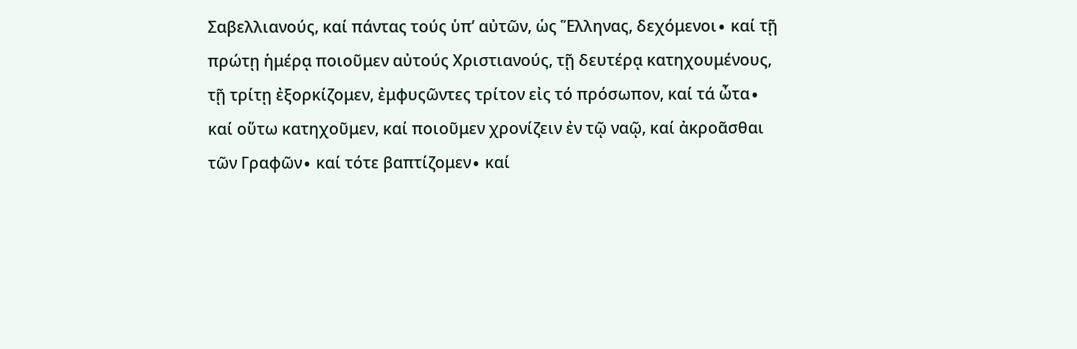Σαβελλιανούς, καί πάντας τούς ὑπ’ αὐτῶν, ὡς Ἕλληνας, δεχόμενοι∙ καί τῇ πρώτῃ ἡμέρᾳ ποιοῦμεν αὐτούς Χριστιανούς, τῇ δευτέρᾳ κατηχουμένους, τῇ τρίτῃ ἐξορκίζομεν, ἐμφυςῶντες τρίτον εἰς τό πρόσωπον, καί τά ὦτα∙ καί οὕτω κατηχοῦμεν, καί ποιοῦμεν χρονίζειν ἐν τῷ ναῷ, καί ἀκροᾶσθαι τῶν Γραφῶν∙ καί τότε βαπτίζομεν∙ καί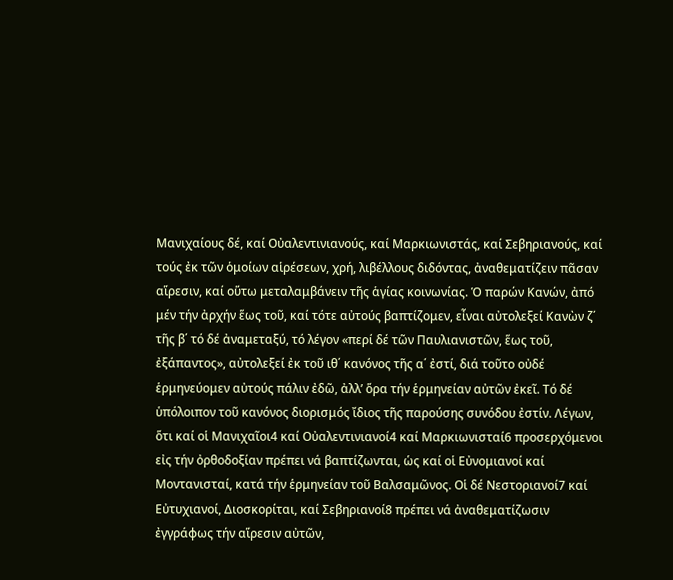Μανιχαίους δέ, καί Οὐαλεντινιανούς, καί Μαρκιωνιστάς, καί Σεβηριανούς, καί τούς ἐκ τῶν ὁμοίων αἱρέσεων, χρή, λιβέλλους διδόντας, ἀναθεματίζειν πᾶσαν αἵρεσιν, καί οὕτω μεταλαμβάνειν τῆς ἁγίας κοινωνίας. Ὁ παρών Κανών, ἀπό μέν τήν ἀρχήν ἕως τοῦ, καί τότε αὐτούς βαπτίζομεν, εἶναι αὐτολεξεί Κανὼν ζ΄ τῆς β΄ τό δέ ἀναμεταξύ, τό λέγον «περί δέ τῶν Παυλιανιστῶν, ἕως τοῦ, ἐξάπαντος», αὐτολεξεί ἐκ τοῦ ιθ΄ κανόνος τῆς α΄ ἐστί, διά τοῦτο οὐδέ ἑρμηνεύομεν αὐτούς πάλιν ἐδῶ, ἀλλ’ ὅρα τήν ἑρμηνείαν αὐτῶν ἐκεῖ. Τό δέ ὑπόλοιπον τοῦ κανόνος διορισμός ἴδιος τῆς παρούσης συνόδου ἐστίν. Λέγων, ὅτι καί οἱ Μανιχαῖοι4 καί Οὐαλεντινιανοί4 καί Μαρκιωνισταί6 προσερχόμενοι εἰς τήν ὀρθοδοξίαν πρέπει νά βαπτίζωνται, ὡς καί οἱ Εὐνομιανοί καί Μοντανισταί, κατά τήν ἑρμηνείαν τοῦ Βαλσαμῶνος. Οἱ δέ Νεστοριανοί7 καί Εὐτυχιανοί, Διοσκορίται, καί Σεβηριανοί8 πρέπει νά ἀναθεματίζωσιν ἐγγράφως τήν αἵρεσιν αὐτῶν,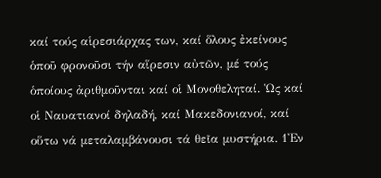καί τούς αἱρεσιάρχας των, καί ὅλους ἐκείνους ὁποῦ φρονοῦσι τήν αἵρεσιν αὐτῶν, μέ τούς ὁποίους ἀριθμοῦνται καί οἱ Μονοθεληταί. Ὡς καί οἱ Ναυατιανοί δηλαδή, καί Μακεδονιανοί, καί οὕτω νά μεταλαμβάνουσι τά θεῖα μυστήρια. 1Ἐν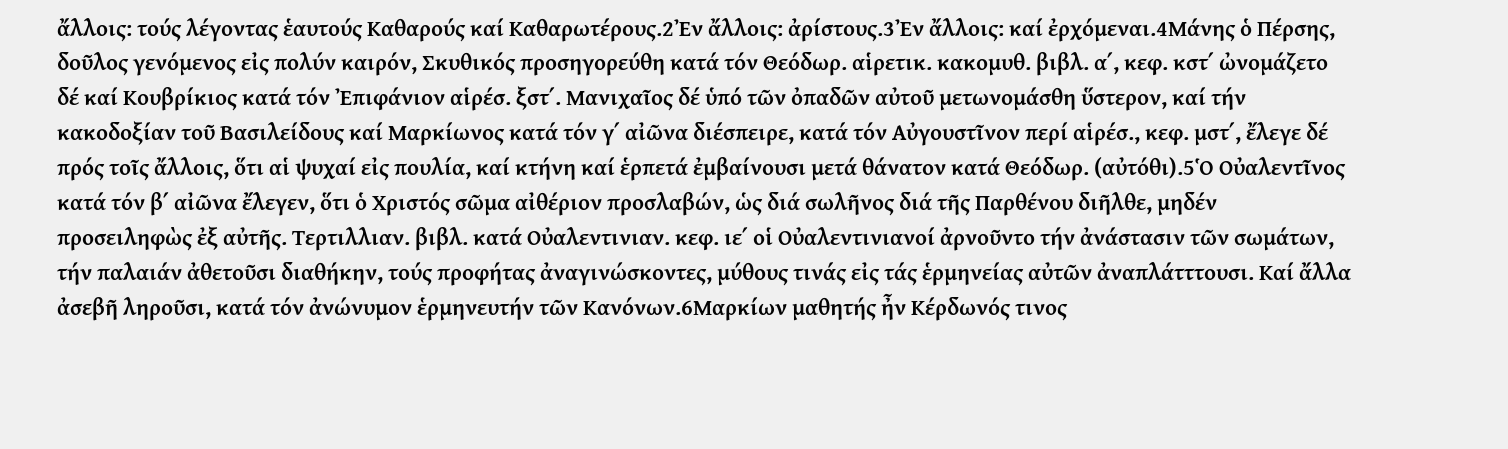ἄλλοις: τούς λέγοντας ἑαυτούς Καθαρούς καί Καθαρωτέρους.2Ἐν ἄλλοις: ἀρίστους.3Ἐν ἄλλοις: καί ἐρχόμεναι.4Μάνης ὁ Πέρσης, δοῦλος γενόμενος εἰς πολύν καιρόν, Σκυθικός προσηγορεύθη κατά τόν Θεόδωρ. αἱρετικ. κακομυθ. βιβλ. α΄, κεφ. κστ΄ ὠνομάζετο δέ καί Κουβρίκιος κατά τόν Ἐπιφάνιον αἱρέσ. ξστ΄. Μανιχαῖος δέ ὑπό τῶν ὀπαδῶν αὐτοῦ μετωνομάσθη ὕστερον, καί τήν κακοδοξίαν τοῦ Βασιλείδους καί Μαρκίωνος κατά τόν γ΄ αἰῶνα διέσπειρε, κατά τόν Αὐγουστῖνον περί αἱρέσ., κεφ. μστ΄, ἔλεγε δέ πρός τοῖς ἄλλοις, ὅτι αἱ ψυχαί εἰς πουλία, καί κτήνη καί ἑρπετά ἐμβαίνουσι μετά θάνατον κατά Θεόδωρ. (αὐτόθι).5Ὁ Οὐαλεντῖνος κατά τόν β΄ αἰῶνα ἔλεγεν, ὅτι ὁ Χριστός σῶμα αἰθέριον προσλαβών, ὡς διά σωλῆνος διά τῆς Παρθένου διῆλθε, μηδέν προσειληφὼς ἐξ αὐτῆς. Τερτιλλιαν. βιβλ. κατά Οὐαλεντινιαν. κεφ. ιε΄ οἱ Οὐαλεντινιανοί ἀρνοῦντο τήν ἀνάστασιν τῶν σωμάτων, τήν παλαιάν ἀθετοῦσι διαθήκην, τούς προφήτας ἀναγινώσκοντες, μύθους τινάς εἰς τάς ἑρμηνείας αὐτῶν ἀναπλάτττουσι. Καί ἄλλα ἀσεβῆ ληροῦσι, κατά τόν ἀνώνυμον ἑρμηνευτήν τῶν Κανόνων.6Μαρκίων μαθητής ἦν Κέρδωνός τινος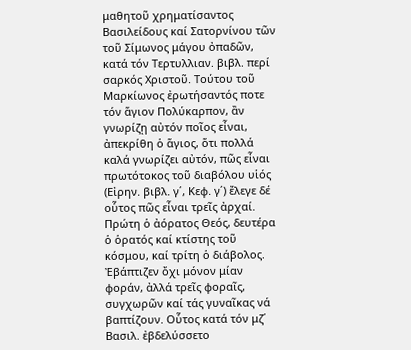μαθητοῦ χρηματίσαντος Βασιλείδους καί Σατορνίνου τῶν τοῦ Σίμωνος μάγου ὀπαδῶν, κατά τόν Τερτυλλιαν. βιβλ. περί σαρκός Χριστοῦ. Τούτου τοῦ Μαρκίωνος ἐρωτήσαντός ποτε τόν ἅγιον Πολύκαρπον, ἂν γνωρίζῃ αὐτόν ποῖος εἶναι, ἀπεκρίθη ὁ ἅγιος, ὅτι πολλά καλά γνωρίζει αὐτόν, πῶς εἶναι πρωτότοκος τοῦ διαβόλου υἱός (Εἰρην. βιβλ. γ΄, Κεφ. γ΄) ἔλεγε δέ οὗτος πῶς εἶναι τρεῖς ἀρχαί. Πρώτη ὁ ἀόρατος Θεός, δευτέρα ὁ ὁρατός καί κτίστης τοῦ κόσμου, καί τρίτη ὁ διάβολος. Ἐβάπτιζεν ὄχι μόνον μίαν φοράν, ἀλλά τρεῖς φοραῖς, συγχωρῶν καί τάς γυναῖκας νά βαπτίζουν. Οὗτος κατά τόν μζ΄ Βασιλ. ἐβδελύσσετο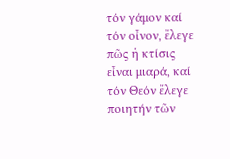τόν γάμον καί τόν οἶνον, ἔλεγε πῶς ἡ κτίσις εἶναι μιαρά, καί τόν Θεόν ἔλεγε ποιητήν τῶν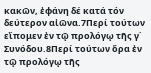κακῶν, ἐφάνη δέ κατά τόν δεύτερον αἰῶνα.7Περί τούτων εἴπομεν ἐν τῷ προλόγῳ τῆς γ΄ Συνόδου.8Περί τούτων ὅρα ἐν τῷ προλόγῳ τῆς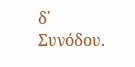δ΄ Συνόδου.